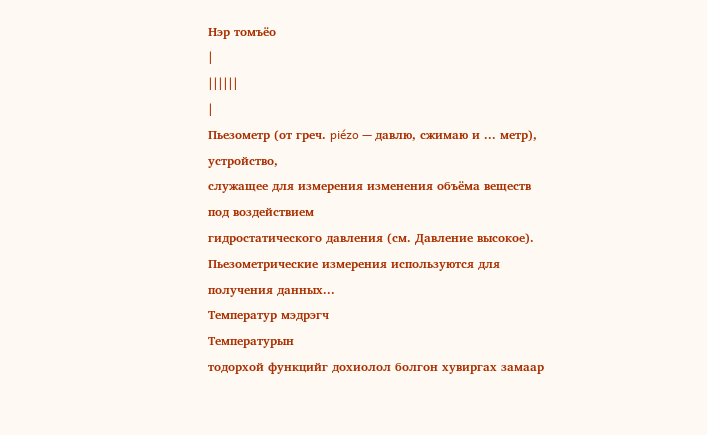Нэр томъёо
|
||||||
|
Пьезометр (от греч. piézo — давлю, сжимаю и ... метр), устройство,
служащее для измерения изменения объёма веществ под воздействием
гидростатического давления (см. Давление высокое).
Пьезометрические измерения используются для получения данных...
Температур мэдрэгч
Температурын
тодорхой функцийг дохиолол болгон хувиргах замаар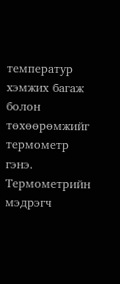температур хэмжих багаж болон
төхөөрөмжийг термометр гэнэ.
Термометрийн
мэдрэгч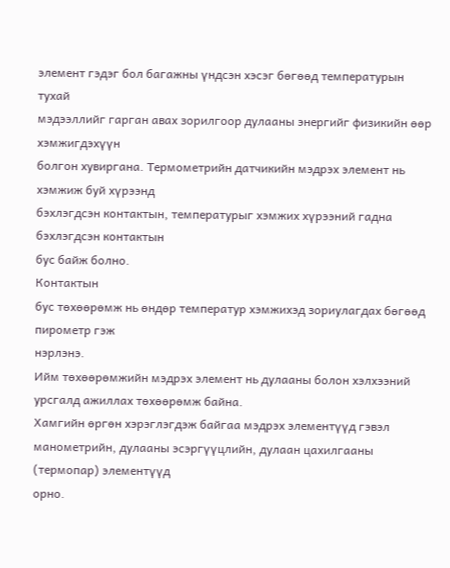элемент гэдэг бол багажны үндсэн хэсэг бөгөөд температурын тухай
мэдээллийг гарган авах зорилгоор дулааны энергийг физикийн өөр хэмжигдэхүүн
болгон хувиргана. Термометрийн датчикийн мэдрэх элемент нь хэмжиж буй хүрээнд
бэхлэгдсэн контактын, температурыг хэмжих хүрээний гадна бэхлэгдсэн контактын
бус байж болно.
Контактын
бус төхөөрөмж нь өндөр температур хэмжихэд зориулагдах бөгөөд пирометр гэж
нэрлэнэ.
Ийм төхөөрөмжийн мэдрэх элемент нь дулааны болон хэлхээний
урсгалд ажиллах төхөөрөмж байна.
Хамгийн өргөн хэрэглэгдэж байгаа мэдрэх элементүүд гэвэл
манометрийн, дулааны эсэргүүцлийн, дулаан цахилгааны (термопар) элементүүд
орно.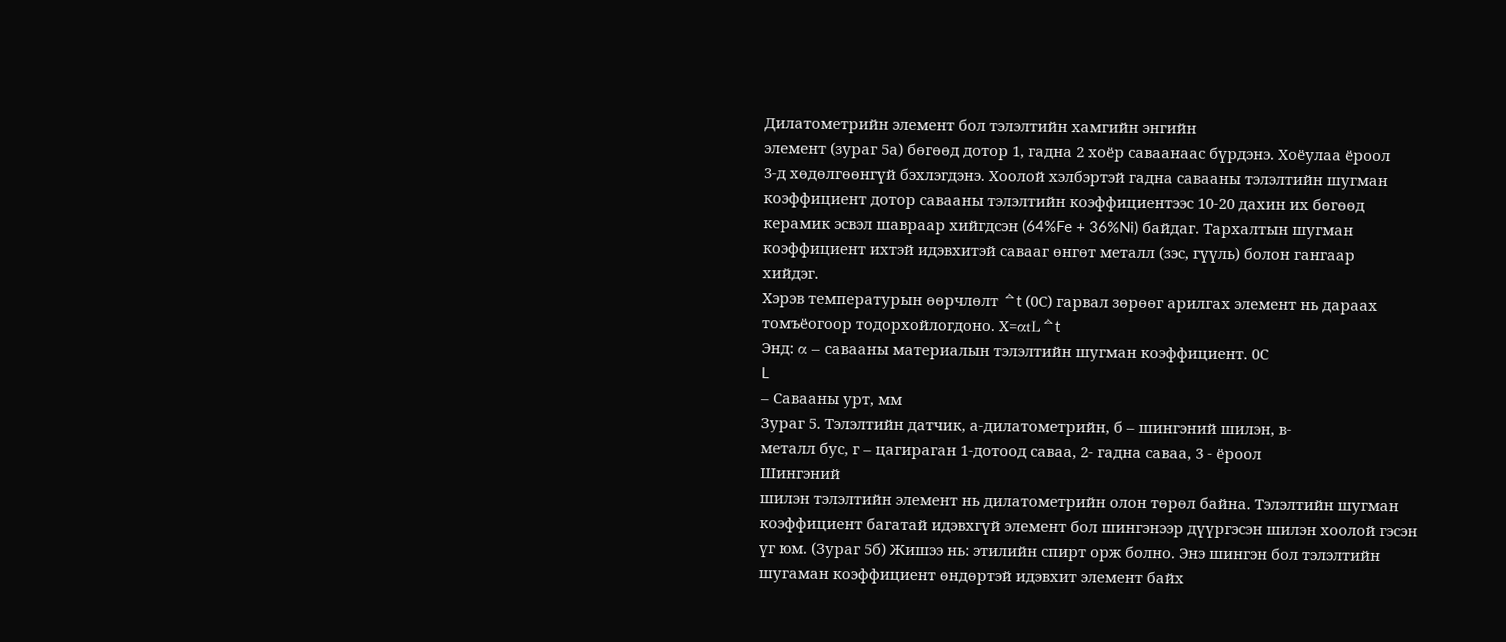Дилатометрийн элемент бол тэлэлтийн хамгийн энгийн
элемент (зураг 5а) бөгөөд дотор 1, гадна 2 хоёр саваанаас бүрдэнэ. Хоёулаа ёроол
3-д хөдөлгөөнгүй бэхлэгдэнэ. Хоолой хэлбэртэй гадна савааны тэлэлтийн шугман
коэффициент дотор савааны тэлэлтийн коэффициентээс 10-20 дахин их бөгөөд
керамик эсвэл шавраар хийгдсэн (64%Fe + 36%Ni) байдаг. Тархалтын шугман
коэффициент ихтэй идэвхитэй савааг өнгөт металл (зэс, гүүль) болон гангаар
хийдэг.
Хэрэв температурын өөрчлөлт ᅀt (0С) гарвал зөрөөг арилгах элемент нь дараах
томъёогоор тодорхойлогдоно. Х=αtLᅀt
Энд: α – савааны материалын тэлэлтийн шугман коэффициент. 0С
L
– Савааны урт, мм
Зураг 5. Тэлэлтийн датчик, а-дилатометрийн, б – шингэний шилэн, в-
металл бус, г – цагираган 1-дотоод саваа, 2- гадна саваа, 3 - ёроол
Шингэний
шилэн тэлэлтийн элемент нь дилатометрийн олон төрөл байна. Тэлэлтийн шугман
коэффициент багатай идэвхгүй элемент бол шингэнээр дүүргэсэн шилэн хоолой гэсэн
үг юм. (Зураг 5б) Жишээ нь: этилийн спирт орж болно. Энэ шингэн бол тэлэлтийн
шугаман коэффициент өндөртэй идэвхит элемент байх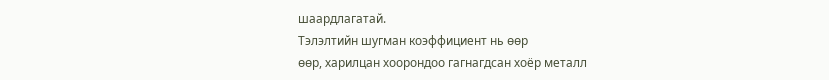шаардлагатай.
Тэлэлтийн шугман коэффициент нь өөр
өөр, харилцан хоорондоо гагнагдсан хоёр металл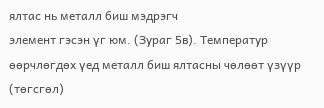ялтас нь металл биш мэдрэгч
элемент гэсэн үг юм. (Зураг 5в). Температур өөрчлөгдөх үед металл биш ялтасны чөлөөт үзүүр (төгсгөл)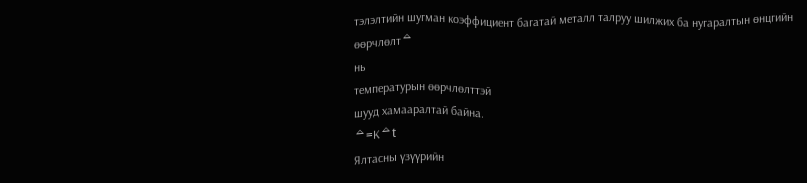тэлэлтийн шугман коэффициент багатай металл талруу шилжих ба нугаралтын өнцгийн
өөрчлөлтᅀ
нь
температурын өөрчлөлттэй
шууд хамааралтай байна.
ᅀ=Кᅀt
Ялтасны үзүүрийн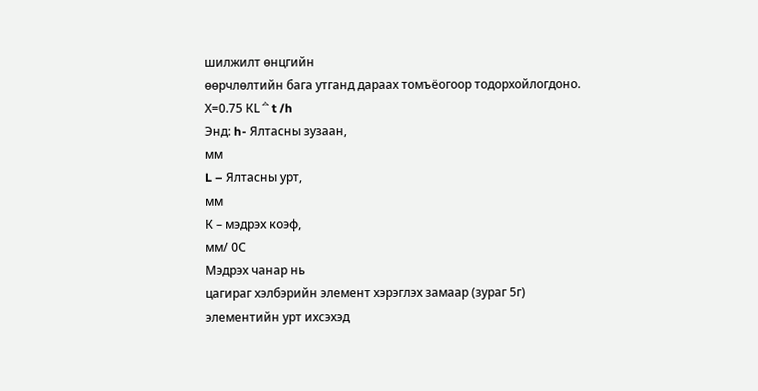шилжилт өнцгийн
өөрчлөлтийн бага утганд дараах томъёогоор тодорхойлогдоно.
Х=0.75 КLᅀt /h
Энд: h- Ялтасны зузаан,
мм
L – Ялтасны урт,
мм
К – мэдрэх коэф,
мм/ 0С
Мэдрэх чанар нь
цагираг хэлбэрийн элемент хэрэглэх замаар (зураг 5г) элементийн урт ихсэхэд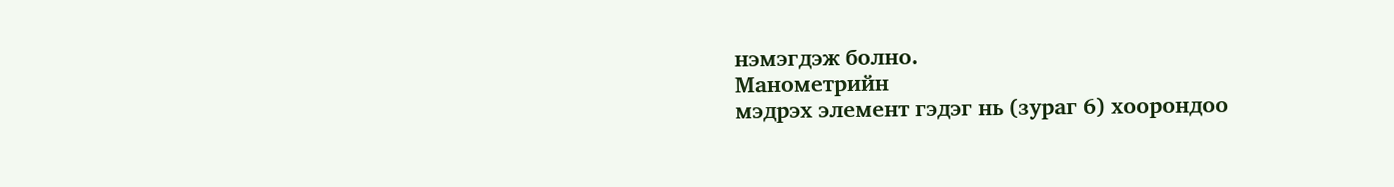нэмэгдэж болно.
Манометрийн
мэдрэх элемент гэдэг нь (зураг 6) хоорондоо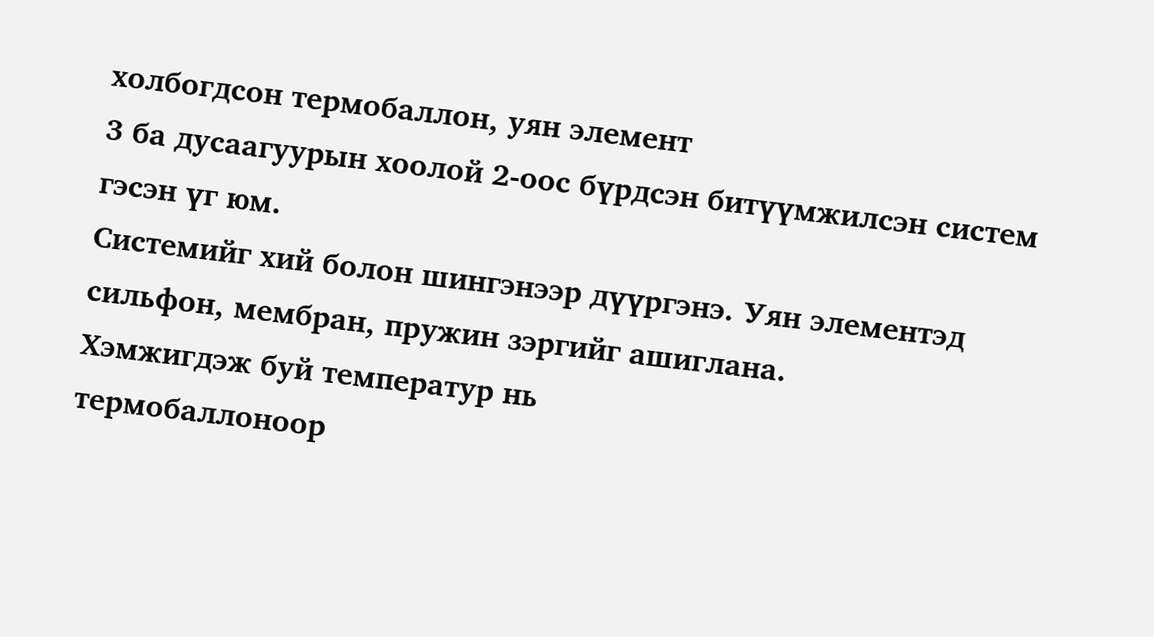холбогдсон термобаллон, уян элемент
3 ба дусаагуурын хоолой 2-оос бүрдсэн битүүмжилсэн систем гэсэн үг юм.
Системийг хий болон шингэнээр дүүргэнэ. Уян элементэд сильфон, мембран, пружин зэргийг ашиглана.
Хэмжигдэж буй температур нь
термобаллоноор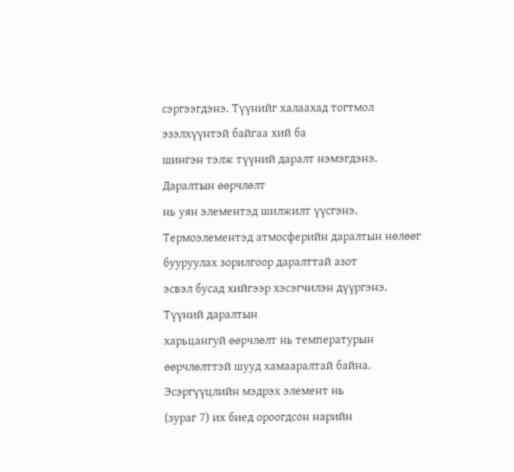сэргээгдэнэ. Түүнийг халаахад тогтмол эзэлхүүнтэй байгаа хий ба
шингэн тэлж түүний даралт нэмэгдэнэ.
Даралтын өөрчлөлт
нь уян элементэд шилжилт үүсгэнэ.
Термоэлементэд атмосферийн даралтын нөлөөг бууруулах зорилгоор даралттай азот
эсвэл бусад хийгээр хэсэгчилэн дүүргэнэ.
Түүний даралтын
харьцангуй өөрчлөлт нь температурын өөрчлөлттэй шууд хамааралтай байна.
Эсэргүүцлийн мэдрэх элемент нь
(зураг 7) их биед ороогдсон нарийн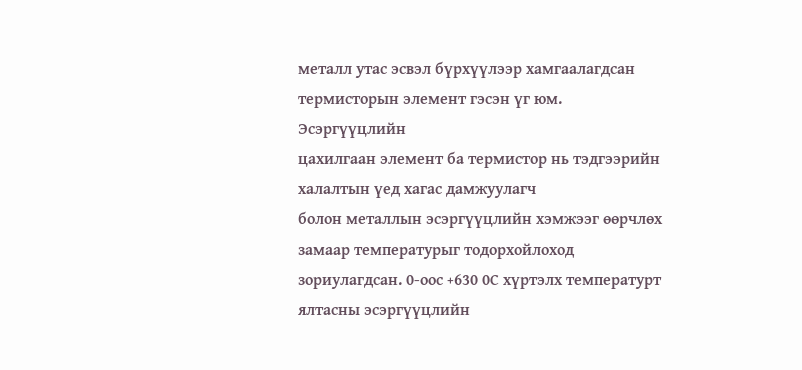металл утас эсвэл бүрхүүлээр хамгаалагдсан
термисторын элемент гэсэн үг юм.
Эсэргүүцлийн
цахилгаан элемент ба термистор нь тэдгээрийн халалтын үед хагас дамжуулагч
болон металлын эсэргүүцлийн хэмжээг өөрчлөх замаар температурыг тодорхойлоход
зориулагдсан. 0-оос +630 0С хүртэлх температурт ялтасны эсэргүүцлийн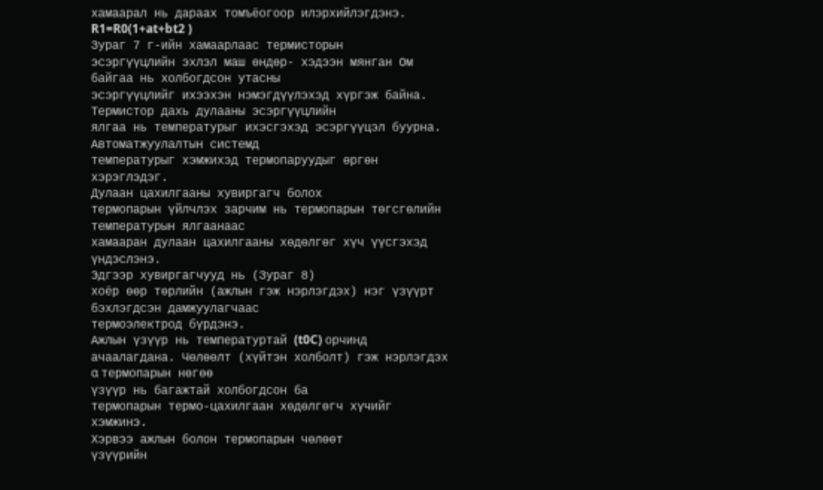хамаарал нь дараах томъёогоор илэрхийлэгдэнэ. R1=R0(1+at+bt2 )
Зураг 7 г-ийн хамаарлаас термисторын
эсэргүүцлийн эхлэл маш өндөр- хэдээн мянган Ом байгаа нь холбогдсон утасны
эсэргүүцлийг ихээхэн нэмэгдүүлэхэд хүргэж байна.
Термистор дахь дулааны эсэргүүцлийн
ялгаа нь температурыг ихэсгэхэд эсэргүүцэл буурна.
Автоматжуулалтын системд
температурыг хэмжихэд термопаруудыг өргөн хэрэглэдэг.
Дулаан цахилгааны хувиргагч болох
термопарын үйлчлэх зарчим нь термопарын төгсгөлийн температурын ялгаанаас
хамааран дулаан цахилгааны хөдөлгөг хүч үүсгэхэд үндэслэнэ.
Эдгээр хувиргагчууд нь (Зураг 8)
хоёр өөр төрлийн (ажлын гэж нэрлэгдэх) нэг үзүүрт бэхлэгдсэн дамжуулагчаас
термоэлектрод бүрдэнэ.
Ажлын үзүүр нь температуртай (t0C) орчинд
ачаалагдана. Чөлөөлт (хүйтэн холболт) гэж нэрлэгдэх α термопарын нөгөө
үзүүр нь багажтай холбогдсон ба
термопарын термо-цахилгаан хөдөлгөгч хүчийг хэмжинэ.
Хэрвээ ажлын болон термопарын чөлөөт
үзүүрийн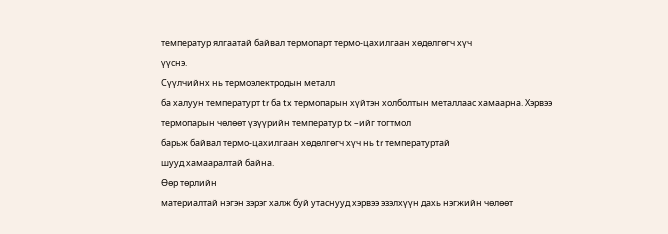температур ялгаатай байвал термопарт термо-цахилгаан хөдөлгөгч хүч
үүснэ.
Сүүлчийнх нь термоэлектродын металл
ба халуун температурт tr ба tx термопарын хүйтэн холболтын металлаас хамаарна. Хэрвээ
термопарын чөлөөт үзүүрийн температур tх –ийг тогтмол
барьж байвал термо-цахилгаан хөдөлгөгч хүч нь tr температуртай
шууд хамааралтай байна.
Өөр төрлийн
материалтай нэгэн зэрэг халж буй утаснууд хэрвээ эзэлхүүн дахь нэгжийн чөлөөт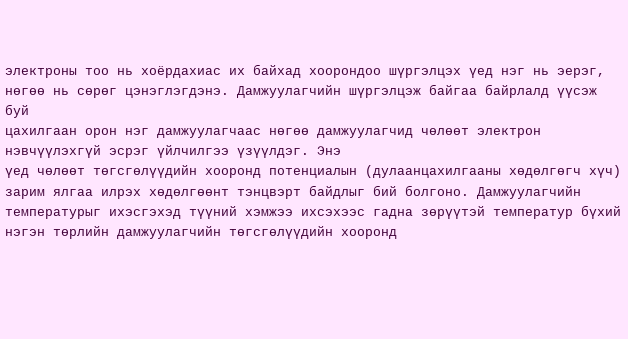электроны тоо нь хоёрдахиас их байхад хоорондоо шүргэлцэх үед нэг нь эерэг,
нөгөө нь сөрөг цэнэглэгдэнэ. Дамжуулагчийн шүргэлцэж байгаа байрлалд үүсэж буй
цахилгаан орон нэг дамжуулагчаас нөгөө дамжуулагчид чөлөөт электрон нэвчүүлэхгүй эсрэг үйлчилгээ үзүүлдэг. Энэ
үед чөлөөт төгсгөлүүдийн хооронд потенциалын (дулаанцахилгааны хөдөлгөгч хүч)
зарим ялгаа илрэх хөдөлгөөнт тэнцвэрт байдлыг бий болгоно. Дамжуулагчийн
температурыг ихэсгэхэд түүний хэмжээ ихсэхээс гадна зөрүүтэй температур бүхий
нэгэн төрлийн дамжуулагчийн төгсгөлүүдийн хооронд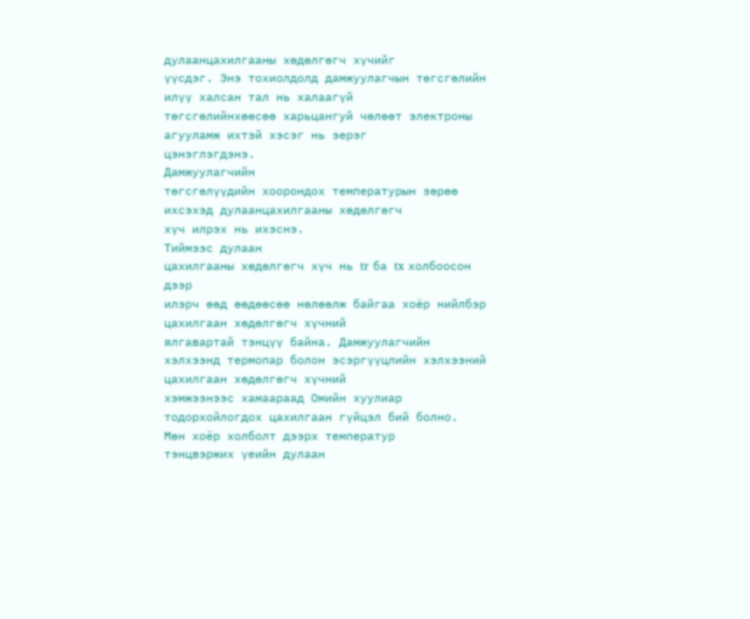дулаанцахилгааны хөдөлгөгч хүчийг
үүсдэг. Энэ тохиолдолд дамжуулагчын төгсгөлийн илүү халсан тал нь халаагүй
төгсгөлийнхөөсөө харьцангуй чөлөөт электроны агууламж ихтэй хэсэг нь эерэг
цэнэглэгдэнэ.
Дамжуулагчийн
төгсгөлүүдийн хоорондох температурын зөрөө ихсэхэд дулаанцахилгааны хөдөлгөгч
хүч илрэх нь ихэснэ.
Тиймээс дулаан
цахилгааны хөдөлгөгч хүч нь tr ба tx холбоосон дээр
илэрч өөд өөдөөсөө нөлөөлж байгаа хоёр нийлбэр цахилгаан хөдөлгөгч хүчний
ялгавартай тэнцүү байна. Дамжуулагчийн
хэлхээнд термопар болон эсэргүүцлийн хэлхээний цахилгаан хөдөлгөгч хүчний
хэмжээнээс хамаараад Омийн хуулиар тодорхойлогдох цахилгаан гүйцэл бий болно.
Мөн хоёр холболт дээрх температур
тэнцвэржих үеийн дулаан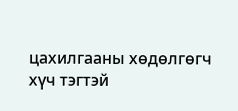цахилгааны хөдөлгөгч хүч тэгтэй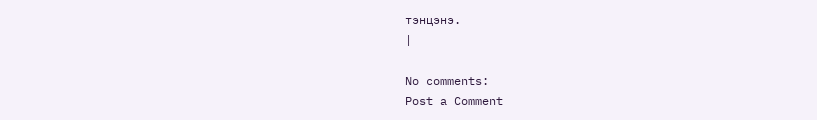тэнцэнэ.
|

No comments:
Post a Comment